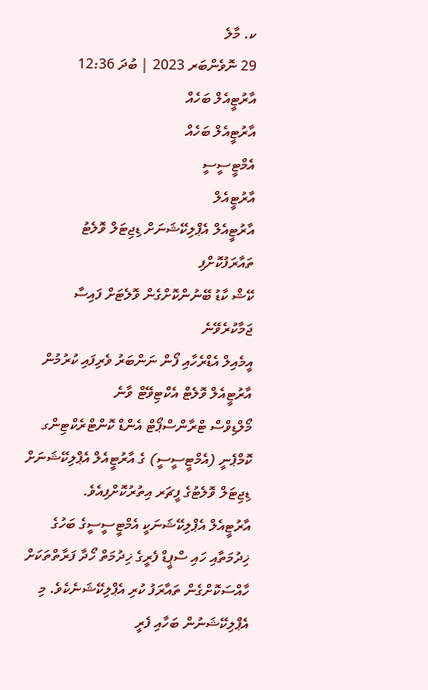ކ. މާލެ
29 ނޮވެންބަރ 2023 | ބުދަ 12:36
އާރުޓީއެލް ބަހެއް
އާރުޓީއެލް ބަހެއް
އެމްޓީސީސީ
އާރުޓީއެލް
އާރުޓީއެލް އެޕްލިކޭޝަނަށް ޑިޖިޓަލް ވޮލެޓު ތައާރަފުކޮށްފި
ކޭޝް ކާޑު ބޭނުންކޮށްގެން ވޮލެޓަށް ފައިސާ ޖަމާކުރެވޭނެ
އީމެއިލް އެޑްރެހާއި ފޯން ނަންބަރު ވެރިފައި ކުރުމުން އާރުޓީއެލް ވޮލެޓް އެކްޓިވޭޓް ވާނެ
މޯލްޑިވްސް ޓްރާންސްޕޯޓް އެންޑް ކޮންޓްރެކްޓިންގ ކޮމްޕެނީ (އެމްޓީސީސީ) ގެ އާރުޓީއެލް އެޕްލިކޭޝަނަށް ޑިޖިޓަލް ވޮލެޓުގެ ފީޗަރ އިތުރުކޮށްފިއެވެ.
އާރުޓީއެލް އެޕްލިކޭޝަނަކީ އެމްޓީސީސީގެ ބަހުގެ ޚިދުމަތާއި ހައި ސްޕީޑް ފެރީގެ ޚިދުމަތް ހޯދާ ފަރާތްތަކަށް ހާއްސަކޮށްގެން ތައާރަފު ކުރި އެޕްލިކޭޝަނެކެވެ. މި އެޕްލިކޭޝަނުން ބަހާއި ފެރީ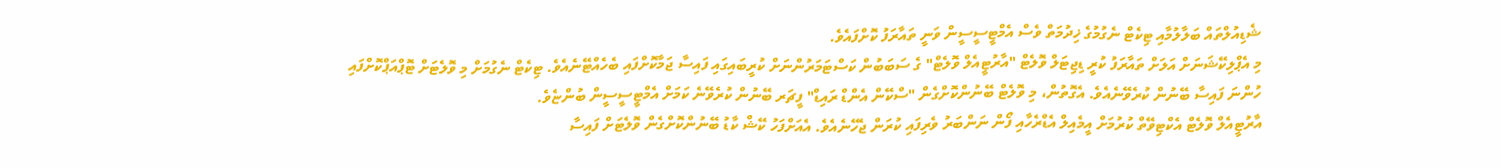ޝެޑިއުލްތައް ބަލާލުމާއި ޓިކެޓް ނެގުމުގެ ޚިދުމަތް ވެސް އެމްޓީސީސީން ވަނީ ތައާރަފު ކޮށްފައެވެ.
މި އެޕްލިކޭޝަނަށް އަލަށް ތައާރަފު ކުރީ ޑިޖިޓަލް ވޮލެޓް "އާރުޓީއެލް ވޮލެޓް" ގެ ސަބަބުން ކަސްޓަމަރުންނަށް ކުރީބައިގައި ފައިސާ ޖަމާކޮށްފައި ބެހެއްޓޭނެއެވެ. ޓިކެޓް ނެގުމަށް މި ވޮލެޓަށް ޓޮޕްއަޕްކޮށްފައި ހުންނަ ފައިސާ ބޭނުން ކުރެވޭނެއެވެ. އެގޮތުން، މި ވޮލެޓް ބޭނުންކޮށްގެން "ސްކޭން އެންޑް ރައިޑް" ފީޗަރ ބޭނުން ކުރެވޭނެ ކަމަށް އެމްޓީސީސީން ބުންޏެވެ.
އާރުޓީއެލް ވޮލެޓް އެކްޓިވޭތް ކުރުމަށް އީމެއިލް އެޑްރެހާއި ފޯން ނަންބަރު ވެރިފައި ކުރަން ޖެހޭނެއެވެ. އެއަށްފަހު ކޭޝް ކާޑު ބޭނުންކޮށްގެން ވޮލެޓަށް ފައިސާ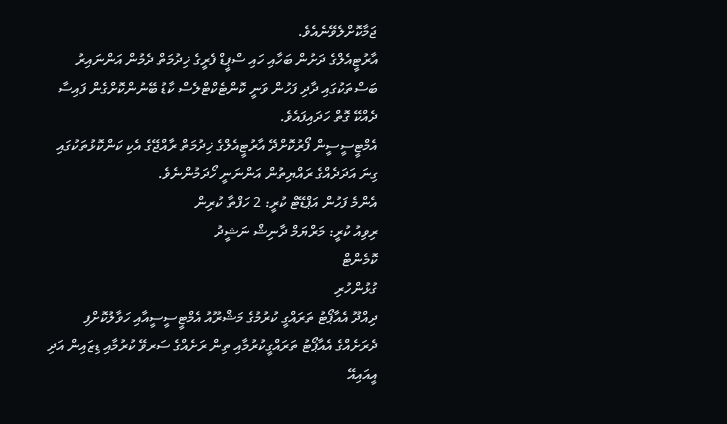ޖަމާކޮށްލެވޭނެއެވެ.
އާރުޓީއެލްގެ ދަށުން ބަހާއި ހައި ސްޕީޑް ފެރީގެ ޚިދުމަތް ދެމުން އަންނައިރު ބަސްތަކުގައި ދާދި ފަހުން ވަނީ ކޮންޓެކްޓްލެސް ކާޑު ބޭނުންކޮށްގެން ފައިސާ ދެއްކޭ ގޮތް ހަދައިފައެވެ.
އެމްޓީސީސީން ފޯރުކޮށްދޭ އާރުޓީއެލްގެ ޚިދުމަތް ރާއްޖޭގެ އެކި ކަންކޮޅުތަކުގައި ގިނަ އަދަދެއްގެ ރައްޔިތުން އަންނަނީ ހޯދަމުންނެވެ.
އެންމެ ފަހުން އަޕްޑޭޓް ކުރީ: 2 ހަފްތާ ކުރިން
ރިވިއު ކުރީ: މަރްޔަމް ދާނިޝް ނަޝީދު
ކޮމެންޓް
ގުޅުންހުރި
ދިއްދޫ އެއާޕޯޓު ތަރައްގީ ކުރުމުގެ މަޝްރޫއު އެމްޓީސީސީއާއި ހަވާލުކޮށްފި
ދެރަށެއްގެ އެއާޕޯޓު ތަރައްގީކުރުމާއި ތިން ރަށެއްގެ ސަރވޭ ކުރުމާއި ޑިޒައިން އަދި އީއައިއޭ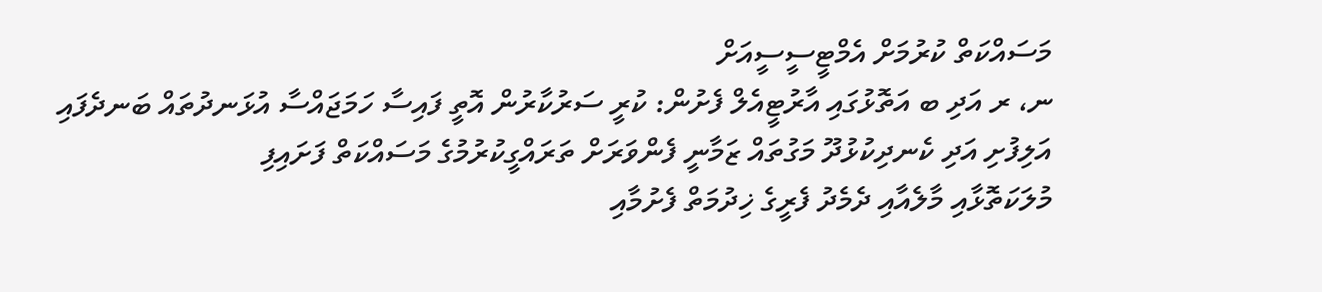މަސައްކަތް ކުރުމަށް އެމްޓީސީސީއަށް
ނ، ރ އަދި ބ އަތޮޅުގައި އާރުޓީއެލް ފެށުން: ކުރީ ސަރުކާރުން އޮތީ ފައިސާ ހަމަޖައްސާ އުޅަނދުތައް ބަނދެފައި
އަލިފުށި އަދި ކެނދިކުޅުދޫ މަގުތައް ޒަމާނީ ފެންވަރަށް ތަރައްގީކުރުމުގެ މަސައްކަތް ފަށައިފި
މުލަކަތޮޅާއި މާލެއާއި ދެމެދު ފެރީގެ ޚިދުމަތް ފެށުމާއި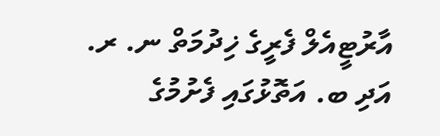އާރުޓީއެލް ފެރީގެ ޚިދުމަތް ނ. ރ. އަދި ބ. އަތޮޅުގައި ފެށުމުގެ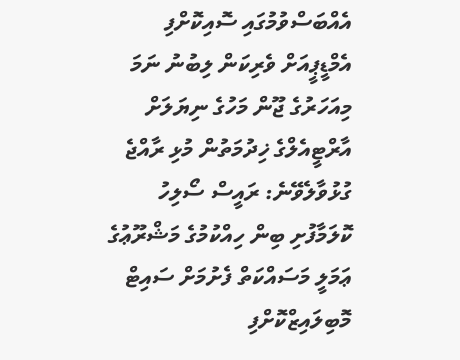އެއްބަސްވުމުގައި ސޮއިކޮށްފި
އެމްޑީޕީއަށް ވެރިކަން ލިބުނު ނަމަ މިއަހަރުގެ ޖޫން މަހުގެ ނިޔަލަށް އާރްޓީއެލްގެ ޚިދުމަތުން މުޅި ރާއްޖެ ގުޅުވާލެވޭނެ: ރައީސް ސޯލިހު
ކޮލަމާފުށި ބިން ހިއްކުމުގެ މަޝްރޫޢުގެ ޢަމަލީ މަސައްކަތް ފެށުމަށް ސައިޓް މޮބިލައިޒްކޮށްފި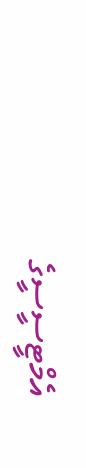އެމްޓީސީސީގެ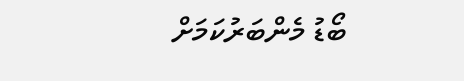ބޯޑު މެންބަރުކަމަށް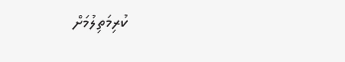ކުރިމަތިލުމަށް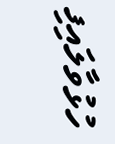ހުޅުވާލައިފި